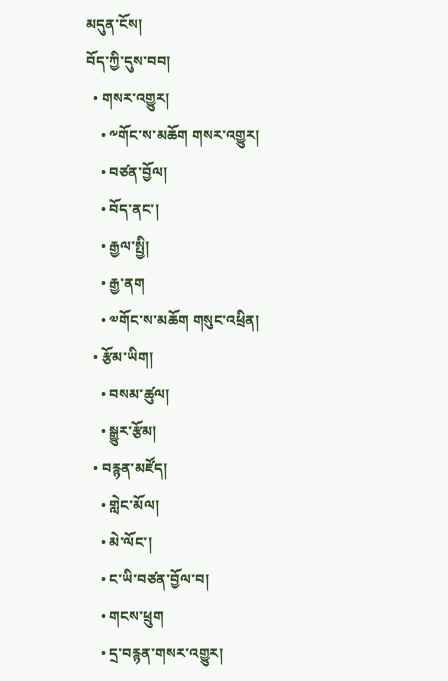མདུན་ངོས།
བོད་ཀྱི་དུས་བབ།
  • གསར་འགྱུར།
    • ༸གོང་ས་མཆོག གསར་འགྱུར།
    • བཙན་བྱོལ།
    • བོད་ནང་།
    • རྒྱལ་སྤྱི།
    • རྒྱ་ནག
    • ༧གོང་ས་མཆོག གསུང་འཕྲིན།
  • རྩོམ་ཡིག།
    • བསམ་ཚུལ།
    • སྒྱུར་རྩོམ།
  • བརྙན་མཛོད།
    • གླེང་མོལ།
    • མེ་ལོང་།
    • ང་ཡི་བཙན་བྱོལ་བ།
    • གངས་ཕྲུག
    • དྲ་བརྙན་གསར་འགྱུར།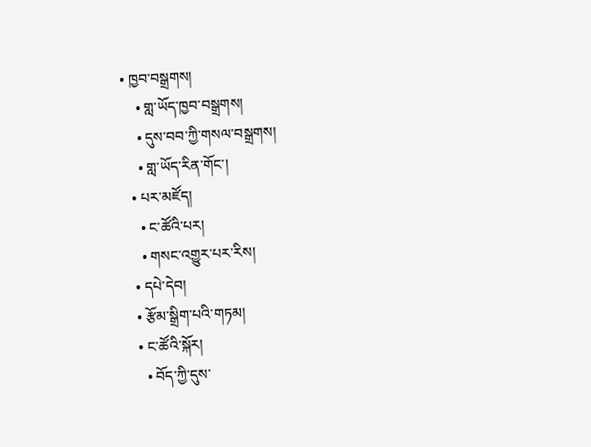• ཁྱབ་བསྒྲགས།
    • གླ་ཡོད་ཁྱབ་བསྒྲགས།
    • དུས་བབ་ཀྱི་གསལ་བསྒྲགས།
    • གླ་ཡོད་རིན་གོང་།
  • པར་མཛོད།
    • ང་ཚོའི་པར།
    • གསང་འགྱུར་པར་རིས།
  • དཔེ་དེབ།
  • རྩོམ་སྒྲིག་པའི་གཏམ།
  • ང་ཚོའི་སྐོར།
    • བོད་ཀྱི་དུས་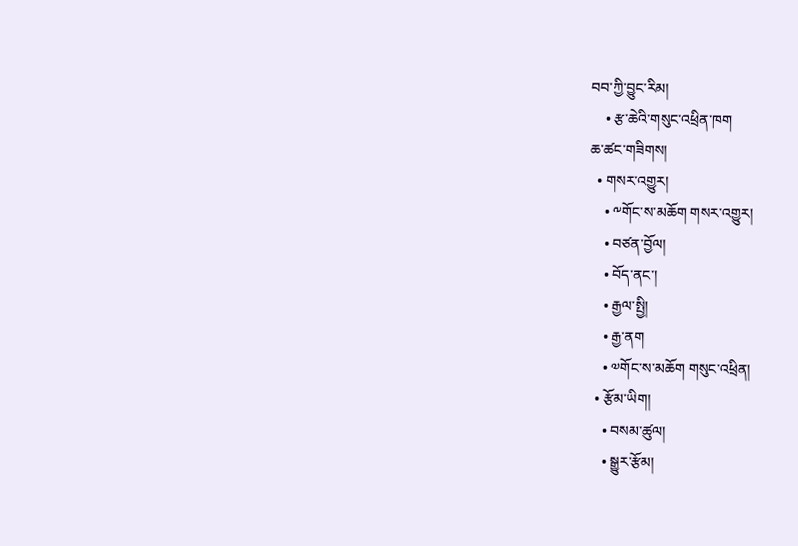བབ་ཀྱི་བྱུང་རིམ།
    • རྩ་ཆེའི་གསུང་འཕྲིན་ཁག
ཆ་ཚང་གཟིགས།
  • གསར་འགྱུར།
    • ༸གོང་ས་མཆོག གསར་འགྱུར།
    • བཙན་བྱོལ།
    • བོད་ནང་།
    • རྒྱལ་སྤྱི།
    • རྒྱ་ནག
    • ༧གོང་ས་མཆོག གསུང་འཕྲིན།
  • རྩོམ་ཡིག།
    • བསམ་ཚུལ།
    • སྒྱུར་རྩོམ།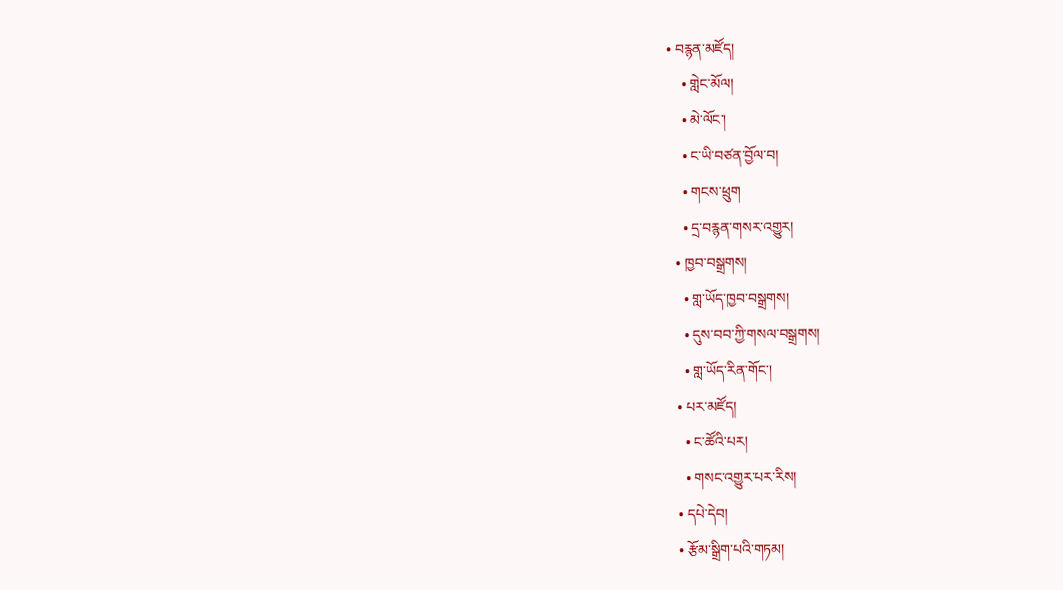• བརྙན་མཛོད།
    • གླེང་མོལ།
    • མེ་ལོང་།
    • ང་ཡི་བཙན་བྱོལ་བ།
    • གངས་ཕྲུག
    • དྲ་བརྙན་གསར་འགྱུར།
  • ཁྱབ་བསྒྲགས།
    • གླ་ཡོད་ཁྱབ་བསྒྲགས།
    • དུས་བབ་ཀྱི་གསལ་བསྒྲགས།
    • གླ་ཡོད་རིན་གོང་།
  • པར་མཛོད།
    • ང་ཚོའི་པར།
    • གསང་འགྱུར་པར་རིས།
  • དཔེ་དེབ།
  • རྩོམ་སྒྲིག་པའི་གཏམ།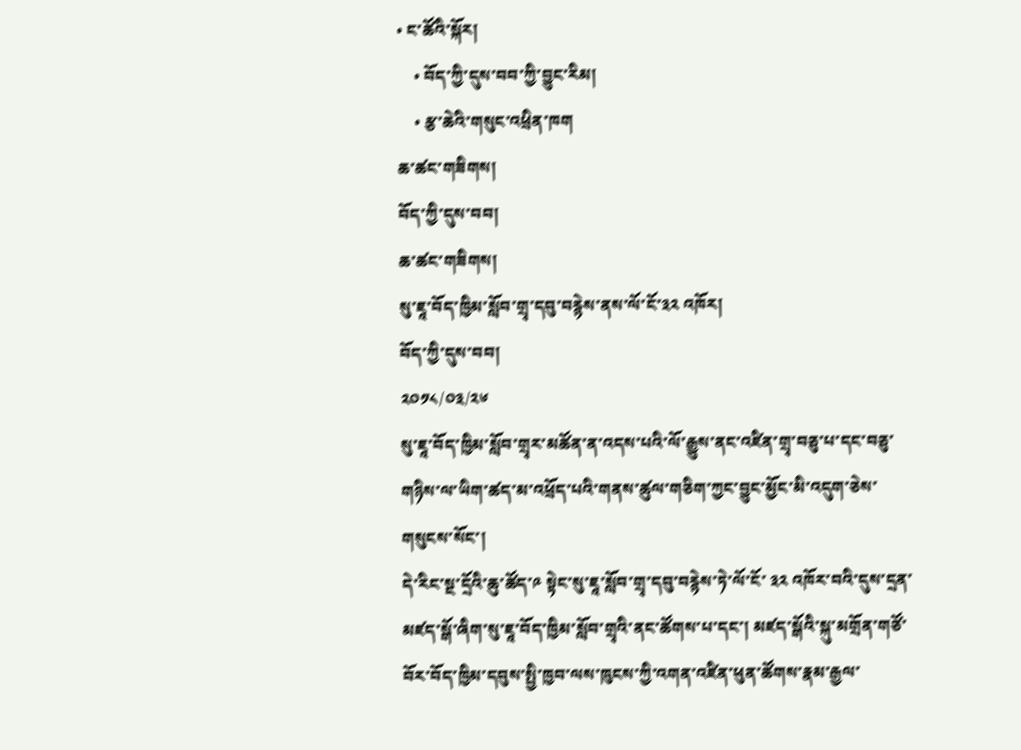• ང་ཚོའི་སྐོར།
    • བོད་ཀྱི་དུས་བབ་ཀྱི་བྱུང་རིམ།
    • རྩ་ཆེའི་གསུང་འཕྲིན་ཁག
ཆ་ཚང་གཟིགས།
བོད་ཀྱི་དུས་བབ།
ཆ་ཚང་གཟིགས།
སུ་ཇཱ་བོད་ཁྱིམ་སློབ་གྲྭ་དབུ་བརྙེས་ནས་ལོ་ངོ་༣༢ འཁོར།
བོད་ཀྱི་དུས་བབ།
༢༠༡༨/༠༣/༢༦
སུ་ཇཱ་བོད་ཁྱིམ་སློབ་གྲྭར་མཚོན་ན་འདས་པའི་ལོ་རྒྱུས་ནང་འཛིན་གྲྭ་བཅུ་པ་དང་བཅུ་གཉིས་ལ་ཡིག་ཚད་མ་འཕྲོད་པའི་གནས་ཚུལ་གཅིག་ཀྱང་བྱུང་མྱོང་མི་འདུག་ཅེས་གསུངས་སོང་།
དེ་རིང་སྔ་དྲོའི་ཆུ་ཚོད་༩ སྟེང་སུ་ཇཱ་སློབ་གྲྭ་དབུ་བརྙེས་ཏེ་ལོ་ངོ་ ༣༢ འཁོར་བའི་དུས་དྲན་མཛད་སྒོ་ཞིག་སུ་ཇཱ་བོད་ཁྱིམ་སློབ་གྲྭའི་ནང་ཚོགས་པ་དང་། མཛད་སྒོའི་སྐུ་མགྲོན་གཙོ་བོར་བོད་ཁྱིམ་དབུས་སྤྱི་ཁྱབ་ལས་ཁུངས་ཀྱི་འགན་འཛིན་ཕུན་ཚོགས་རྣམ་རྒྱལ་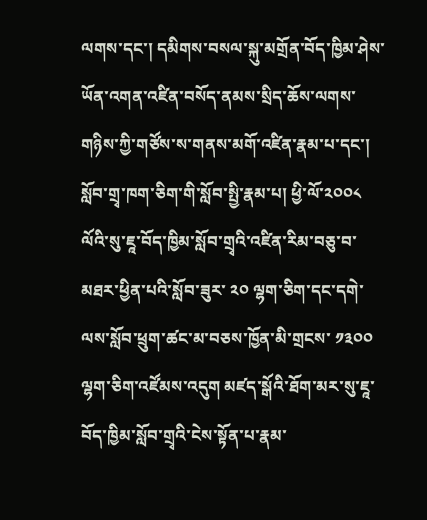ལགས་དང་། དམིགས་བསལ་སྐུ་མགྲོན་བོད་ཁྱིམ་ཤེས་ཡོན་འགན་འཛིན་བསོད་ནམས་སྲིད་ཆོས་ལགས་གཉིས་ཀྱི་གཙོས་ས་གནས་མགོ་འཛིན་རྣམ་པ་དང་། སློབ་གྲྭ་ཁག་ཅིག་གི་སློབ་སྤྱི་རྣམ་པ། ཕྱི་ལོ་༢༠༠༨ ལོའི་སུ་ཇཱ་བོད་ཁྱིམ་སློབ་གྲྭའི་འཛིན་རིམ་བཅུ་བ་མཐར་ཕྱིན་པའི་སློབ་ཟུར་ ༢༠ ལྷག་ཅིག་དང་དགེ་ལས་སློབ་ཕྲུག་ཚང་མ་བཅས་ཁྱོན་མི་གྲངས་ ༡༣༠༠ ལྷག་ཅིག་འཛོམས་འདུག མཛད་སྒོའི་ཐོག་མར་སུ་ཇཱ་བོད་ཁྱིམ་སློབ་གྲྭའི་ངེས་སྟོན་པ་རྣམ་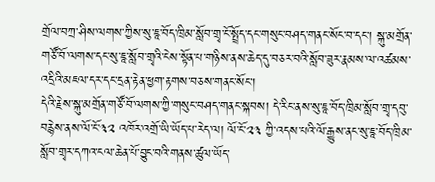གྲོལ་བཀྲ་ཤིས་ལགས་ཀྱིས་སུ་ཇཱ་བོད་ཁྲིམ་སློབ་གྲྭ་ངོ་སྤྲོད་དང་གསུང་བཤད་གནང་སོང་བ་དང་། སྐུ་མགྲོན་གཙོ་བོ་ལགས་དང་སུ་ཇཱ་སློབ་གྲྭའི་ངེས་སྟོན་པ་གཉིས་ནས་ཆེད་དུ་བཅར་བའི་སློབ་ཟུར་རྣམས་ལ་འཚམས་འདྲིའི་མཇལ་དར་དང་དྲན་རྟེན་ཕྱག་རྟགས་བཅས་གནང་སོང་།
དེའི་རྗེས་སྐུ་མགྲོན་གཙོ་བོ་ལགས་ཀྱི་གསུང་བཤད་གནང་སྐབས། དེ་རིང་ནས་སུ་ཇཱ་བོད་ཁྲིམ་སློབ་གྲྭ་དབུ་བརྙེས་ནས་ལོ་ངོ་༣༢ འཁོར་འགྲོ་ཡི་ཡོད་པ་རེད་ལ། ལོ་ངོ་༢༣ ཀྱི་འདས་པའི་ལོ་རྒྱུས་ནང་སུ་ཇཱ་བོད་ཁྲིམ་སློབ་གྲྭར་དཀའ་ངལ་ཆེན་པོ་བྱུང་བའི་གནས་ཚུལ་ཡོད་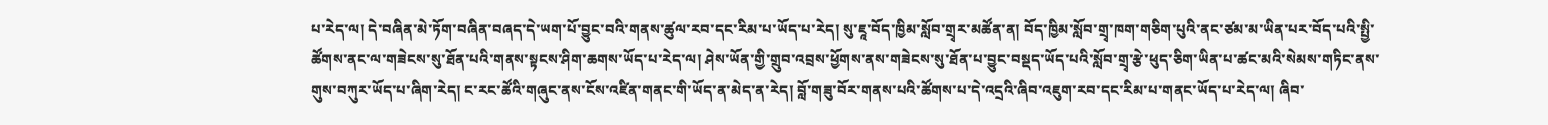པ་རེད་ལ། དེ་བཞིན་མེ་ཏོག་བཞིན་བཞད་དེ་ཡག་པོ་བྱུང་བའི་གནས་ཚུལ་རབ་དང་རིམ་པ་ཡོད་པ་རེད། སུ་ཇཱ་བོད་ཁྱིམ་སློབ་གྲྭར་མཚོན་ན། བོད་ཁྱིམ་སློབ་གྲྭ་ཁག་གཅིག་པུའི་ནང་ཙམ་མ་ཡིན་པར་བོད་པའི་སྤྱི་ཚོགས་ནང་ལ་གཟེངས་སུ་ཐོན་པའི་གནས་སྟངས་ཤིག་ཆགས་ཡོད་པ་རེད་ལ། ཤེས་ཡོན་གྱི་གྲུབ་འབྲས་ཕྱོགས་ནས་གཟེངས་སུ་ཐོན་པ་བྱུང་བསྡད་ཡོད་པའི་སློབ་གྲྭ་རྩེ་ཕུད་ཅིག་ཡིན་པ་ཚང་མའི་སེམས་གཏིང་ནས་གུས་བཀུར་ཡོད་པ་ཞིག་རེད། ང་རང་ཚོའི་གཞུང་ནས་ངོས་འཛིན་གནང་གི་ཡོད་ན་མེད་ན་རེད། བློ་གཟུ་བོར་གནས་པའི་ཚོགས་པ་དེ་འདྲའི་ཞིབ་འཇུག་རབ་དང་རིམ་པ་གནང་ཡོད་པ་རེད་ལ། ཞིབ་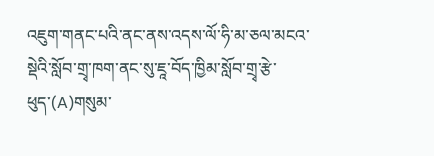འཇུག་གནང་པའི་ནང་ནས་འདས་ལོ་ཧི་མ་ཅལ་མངའ་སྡེའི་སློབ་གྲྭ་ཁག་ནང་སུ་ཇཱ་བོད་ཁྱིམ་སློབ་གྲྭ་རྩེ་ཕུད་(A)གསུམ་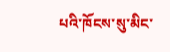པའི་ཁོངས་སུ་མིང་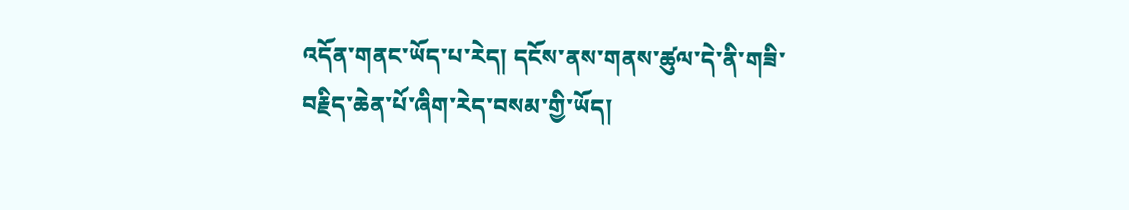འདོན་གནང་ཡོད་པ་རེད། དངོས་ནས་གནས་ཚུལ་དེ་ནི་གཟི་བརྗིད་ཆེན་པོ་ཞིག་རེད་བསམ་གྱི་ཡོད།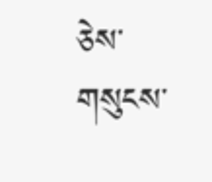ཅེས་གསུངས་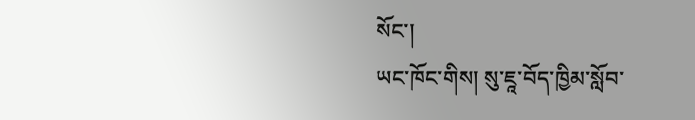སོང་།
ཡང་ཁོང་གིས། སུ་ཇཱ་བོད་ཁྱིམ་སློབ་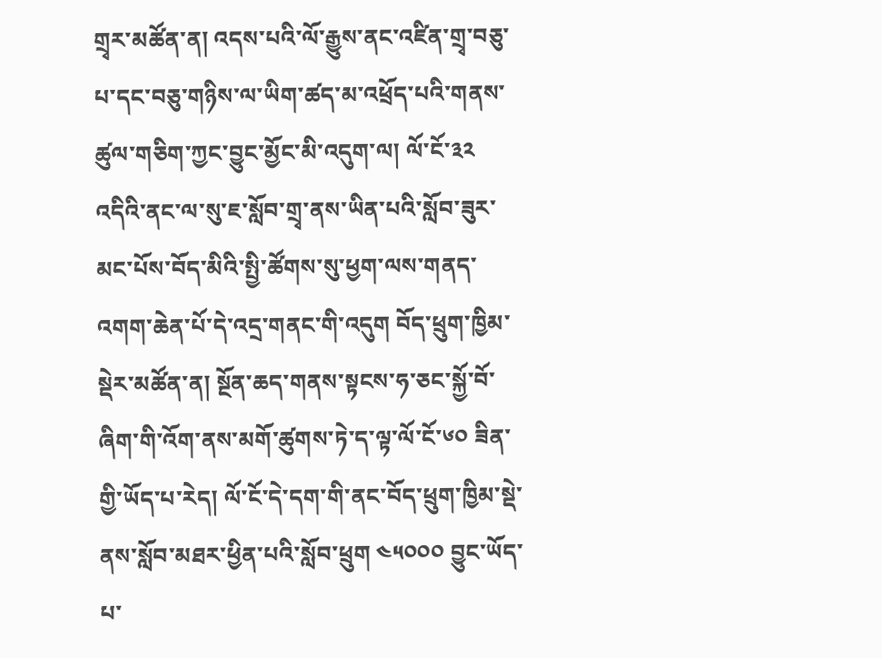གྲྭར་མཚོན་ན། འདས་པའི་ལོ་རྒྱུས་ནང་འཛིན་གྲྭ་བཅུ་པ་དང་བཅུ་གཉིས་ལ་ཡིག་ཚད་མ་འཕྲོད་པའི་གནས་ཚུལ་གཅིག་ཀྱང་བྱུང་མྱོང་མི་འདུག་ལ། ལོ་ངོ་༣༢ འདིའི་ནང་ལ་སུ་ཇ་སློབ་གྲྭ་ནས་ཡིན་པའི་སློབ་ཟུར་མང་པོས་བོད་མིའི་སྤྱི་ཚོགས་སུ་ཕྱག་ལས་གནད་འགག་ཆེན་པོ་དེ་འདྲ་གནང་གི་འདུག བོད་ཕྲུག་ཁྱིམ་སྡེར་མཚོན་ན། སྔོན་ཆད་གནས་སྟངས་ཧ་ཅང་སྐྱོ་བོ་ཞིག་གི་འོག་ནས་མགོ་ཚུགས་ཏེ་ད་ལྟ་ལོ་ངོ་༦༠ ཟིན་གྱི་ཡོད་པ་རེད། ལོ་ངོ་དེ་དག་གི་ནང་བོད་ཕྲུག་ཁྱིམ་སྡེ་ནས་སློབ་མཐར་ཕྱིན་པའི་སློབ་ཕྲུག ༤༥༠༠༠ བྱུང་ཡོད་པ་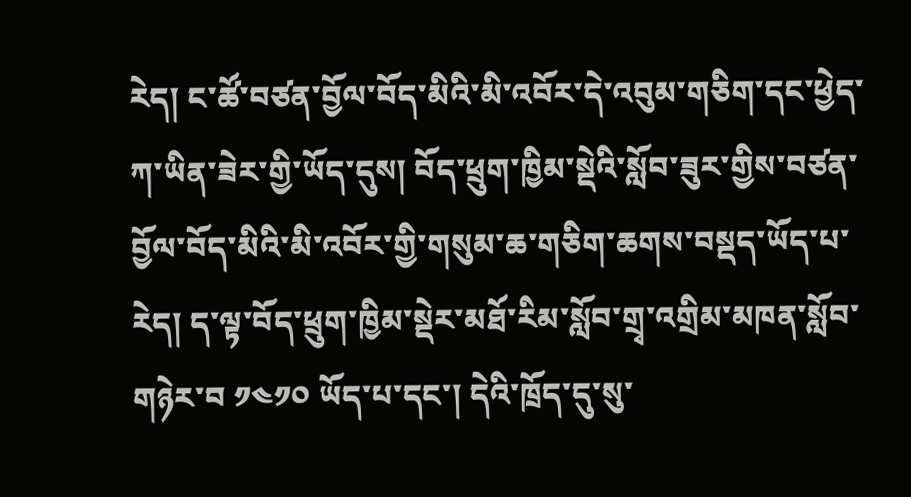རེད། ང་ཚོ་བཙན་བྱོལ་བོད་མིའི་མི་འབོར་དེ་འབུམ་གཅིག་དང་ཕྱེད་ཀ་ཡིན་ཟེར་གྱི་ཡོད་དུས། བོད་ཕྲུག་ཁྱིམ་སྡེའི་སློབ་ཟུར་གྱིས་བཙན་བྱོལ་བོད་མིའི་མི་འབོར་གྱི་གསུམ་ཆ་གཅིག་ཆགས་བསྡད་ཡོད་པ་རེད། ད་ལྟ་བོད་ཕྲུག་ཁྱིམ་སྡེར་མཐོ་རིམ་སློབ་གྲྭ་འགྲིམ་མཁན་སློབ་གཉེར་བ ༡༤༡༠ ཡོད་པ་དང་། དེའི་ཁྲོད་དུ་སུ་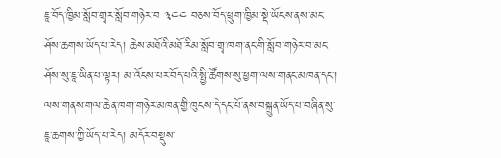ཇཱ་བོད་ཁྱིམ་སློབ་གྲྭར་སློབ་གཉེར་བ ༣༤༤ བཅས་བོད་ཕྲུག་ཁྱིམ་སྡེ་ཡོངས་ནས་མང་ཤོས་ཆགས་ཡོད་པ་རེད། ཆེས་མཐོའི་མཐོ་རིམ་སློབ་གྲྭ་ཁག་ནང་གི་སློབ་གཉེར་བ་མང་ཤོས་སུ་ཇཱ་ཡིན་པ་ལྟར། མ་འོངས་པར་བོད་པའི་སྤྱི་ཚོགས་སུ་ཕྱག་ལས་གནང་མཁན་དང་། ལས་གནས་གལ་ཆེན་ཁག་གཉེར་མཁན་གྱི་ཁུངས་དེ་དང་པོ་ནས་བསྐྲུན་ཡོད་པ་བཞིན་སུ་ཇཱ་ཆགས་ཀྱི་ཡོད་པ་རེད། མདོར་བསྡུས་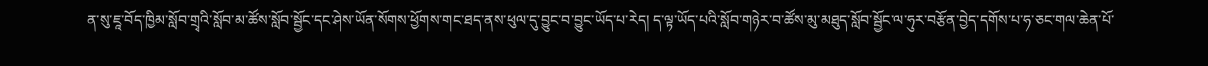ན་སུ་ཇཱ་བོད་ཁྱིམ་སློབ་གྲྭའི་སློབ་མ་ཚོས་སློབ་སྦྱོང་དང་ཤེས་ཡོན་སོགས་ཕྱོགས་གང་ཐད་ནས་ཕུལ་དུ་བྱུང་བ་བྱུང་ཡོད་པ་རེད། ད་ལྟ་ཡོད་པའི་སློབ་གཉེར་བ་ཚོས་མུ་མཐུད་སློབ་སྦྱོང་ལ་ཧུར་བརྩོན་བྱེད་དགོས་པ་ཧ་ཅང་གལ་ཆེན་པོ་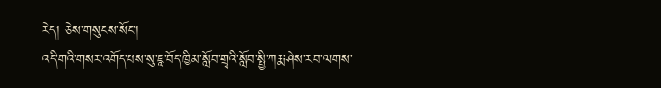རེད། ཅེས་གསུངས་སོང་།
འདི་གའི་གསར་འགོད་པས་སུ་ཇཱ་བོད་ཁྱིམ་སློབ་གྲྭའི་སློབ་སྤྱི་ཀརྨ་ཤེས་རབ་ལགས་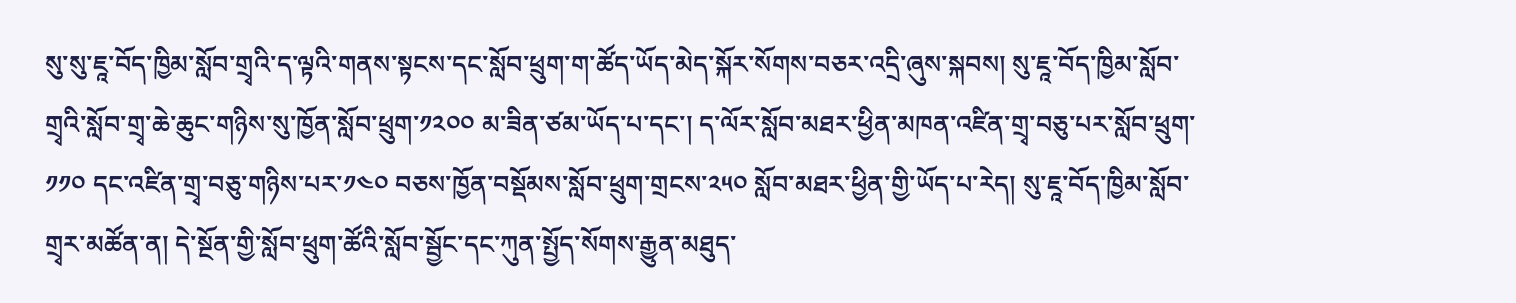སུ་སུ་ཇཱ་བོད་ཁྱིམ་སློབ་གྲྭའི་ད་ལྟའི་གནས་སྟངས་དང་སློབ་ཕྲུག་ག་ཚོད་ཡོད་མེད་སྐོར་སོགས་བཅར་འདྲི་ཞུས་སྐབས། སུ་ཇཱ་བོད་ཁྱིམ་སློབ་གྲྭའི་སློབ་གྲྭ་ཆེ་ཆུང་གཉིས་སུ་ཁྱོན་སློབ་ཕྲུག་༡༢༠༠ མ་ཟིན་ཙམ་ཡོད་པ་དང་། ད་ལོར་སློབ་མཐར་ཕྱིན་མཁན་འཛིན་གྲྭ་བཅུ་པར་སློབ་ཕྲུག་༡༡༠ དང་འཛིན་གྲྭ་བཅུ་གཉིས་པར་༡༤༠ བཅས་ཁྱོན་བསྡོམས་སློབ་ཕྲུག་གྲངས་༢༥༠ སློབ་མཐར་ཕྱིན་གྱི་ཡོད་པ་རེད། སུ་ཇཱ་བོད་ཁྱིམ་སློབ་གྲྭར་མཚོན་ན། དེ་སྔོན་གྱི་སློབ་ཕྲུག་ཚོའི་སློབ་སྦྱོང་དང་ཀུན་སྤྱོད་སོགས་རྒྱུན་མཐུད་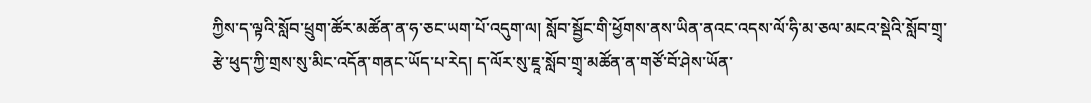ཀྱིས་ད་ལྟའི་སློབ་ཕྲུག་ཚོར་མཚོན་ན་ཧ་ཅང་ཡག་པོ་འདུག་ལ། སློབ་སྦྱོང་གི་ཕྱོགས་ནས་ཡིན་ནའང་འདས་ལོ་ཧི་མ་ཅལ་མངའ་སྡེའི་སློབ་གྲྭ་རྩེ་ཕུད་ཀྱི་གྲས་སུ་མིང་འདོན་གནང་ཡོད་པ་རེད། ད་ལོར་སུ་ཇཱ་སློབ་གྲྭ་མཚོན་ན་གཙོ་བོ་ཤེས་ཡོན་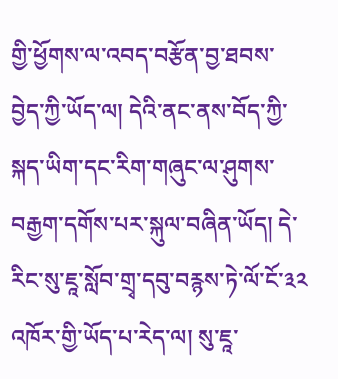གྱི་ཕྱོགས་ལ་འབད་བརྩོན་བྱ་ཐབས་བྱེད་ཀྱི་ཡོད་ལ། དེའི་ནང་ནས་བོད་ཀྱི་སྐད་ཡིག་དང་རིག་གཞུང་ལ་ཤུགས་བརྒྱག་དགོས་པར་སྐུལ་བཞིན་ཡོད། དེ་རིང་སུ་ཇཱ་སློབ་གྲྭ་དབུ་བརྙས་ཏེ་ལོ་ངོ་༣༢ འཁོར་གྱི་ཡོད་པ་རེད་ལ། སུ་ཇཱ་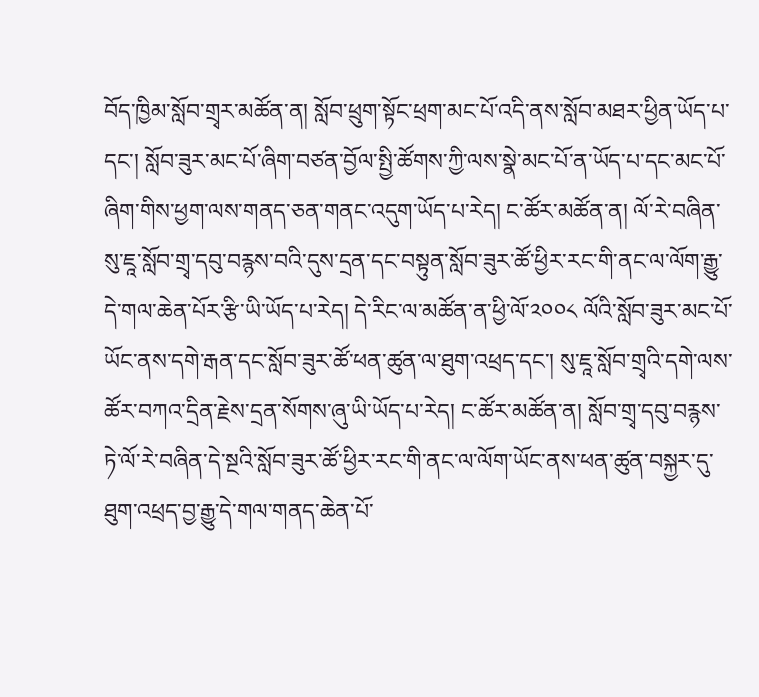བོད་ཁྱིམ་སློབ་གྲྭར་མཚོན་ན། སློབ་ཕྲུག་སྟོང་ཕྲག་མང་པོ་འདི་ནས་སློབ་མཐར་ཕྱིན་ཡོད་པ་དང་། སློབ་ཟུར་མང་པོ་ཞིག་བཙན་བྱོལ་སྤྱི་ཚོགས་ཀྱི་ལས་སྣེ་མང་པོ་ན་ཡོད་པ་དང་མང་པོ་ཞིག་གིས་ཕྱག་ལས་གནད་ཅན་གནང་འདུག་ཡོད་པ་རེད། ང་ཚོར་མཚོན་ན། ལོ་རེ་བཞིན་སུ་ཇཱ་སློབ་གྲྭ་དབུ་བརྙས་བའི་དུས་དྲན་དང་བསྟུན་སློབ་ཟུར་ཚོ་ཕྱིར་རང་གི་ནང་ལ་ལོག་རྒྱུ་དེ་གལ་ཆེན་པོར་རྩི་ཡི་ཡོད་པ་རེད། དེ་རིང་ལ་མཚོན་ན་ཕྱི་ལོ་༢༠༠༨ ལོའི་སློབ་ཟུར་མང་པོ་ཡོང་ནས་དགེ་རྒན་དང་སློབ་ཟུར་ཚོ་ཕན་ཚུན་ལ་ཐུག་འཕྲད་དང་། སུ་ཇཱ་སློབ་གྲྭའི་དགེ་ལས་ཚོར་བཀའ་དྲིན་རྗེས་དྲན་སོགས་ཞུ་ཡི་ཡོད་པ་རེད། ང་ཚོར་མཚོན་ན། སློབ་གྲྭ་དབུ་བརྙས་ཏེ་ལོ་རེ་བཞིན་དེ་སྔའི་སློབ་ཟུར་ཚོ་ཕྱིར་རང་གི་ནང་ལ་ལོག་ཡོང་ནས་ཕན་ཚུན་བསྐྱར་དུ་ཐུག་འཕྲད་བྱ་རྒྱུ་དེ་གལ་གནད་ཆེན་པོ་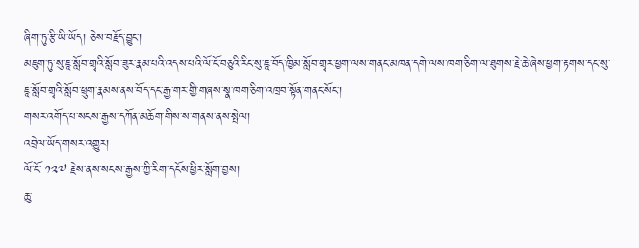ཞིག་ཏུ་རྩི་ཡི་ཡོད། ཅེས་བརྗོད་བྱུང་།
མཇུག་ཏུ་སུ་ཇཱ་སློབ་གྲྭའི་སློབ་ཟུར་རྣམ་པའི་འདས་པའི་ལོ་ངོ་བཅུའི་རིང་སུ་ཇཱ་བོད་ཁྱིམ་སློབ་གྲྭར་ཕྱག་ལས་གནང་མཁན་དགེ་ལས་ཁག་ཅིག་ལ་ཐུགས་རྗེ་ཆེ་ཞེས་ཕྱག་རྟགས་དང་སུ་ཇཱ་སློབ་གྲྭའི་སློབ་ཕྲུག་རྣམས་ནས་བོད་དང་རྒྱ་གར་གྱི་གཞས་སྣ་ཁག་ཅིག་འཁྲབ་སྟོན་གནང་སོང་།
གསར་འགོད་པ་སངས་རྒྱས་དཀོན་མཆོག་གིས་ས་གནས་ནས་སྤེལ།
འབྲེལ་ཡོད་གསར་འགྱུར།
ལོ་ངོ་ ༡༢༧ རྗེས་ནས་སངས་རྒྱས་ཀྱི་རིག་དངོས་ཕྱིར་སློག་བྱས།
ཆུ་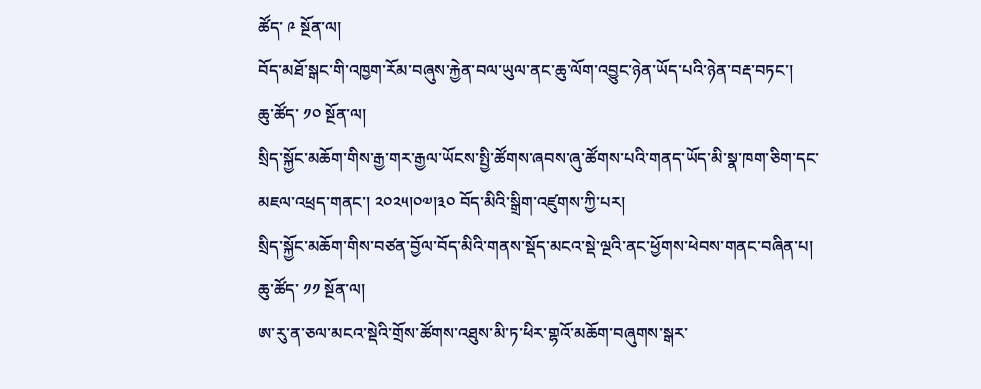ཚོད་ ༩ སྔོན་ལ།
བོད་མཐོ་སྒང་གི་འཁྱག་རོམ་བཞུས་རྐྱེན་བལ་ཡུལ་ནང་ཆུ་ལོག་འབྱུང་ཉེན་ཡོད་པའི་ཉེན་བརྡ་བཏང་།
ཆུ་ཚོད་ ༡༠ སྔོན་ལ།
སྲིད་སྐྱོང་མཆོག་གིས་རྒྱ་གར་རྒྱལ་ཡོངས་སྤྱི་ཚོགས་ཞབས་ཞུ་ཚོགས་པའི་གནད་ཡོད་མི་སྣ་ཁག་ཅིག་དང་མཇལ་འཕྲད་གནང་། ༢༠༢༥།༠༧།༣༠ བོད་མིའི་སྒྲིག་འཛུགས་ཀྱི་པར།
སྲིད་སྐྱོང་མཆོག་གིས་བཙན་བྱོལ་བོད་མིའི་གནས་སྡོད་མངའ་སྡེ་ལྔའི་ནང་ཕྱོགས་ཕེབས་གནང་བཞིན་པ།
ཆུ་ཚོད་ ༡༡ སྔོན་ལ།
ཨ་རུ་ན་ཅལ་མངའ་སྡེའི་གྲོས་ཚོགས་འཐུས་མི་ཏ་ཕིར་གྷའོ་མཆོག་བཞུགས་སྒར་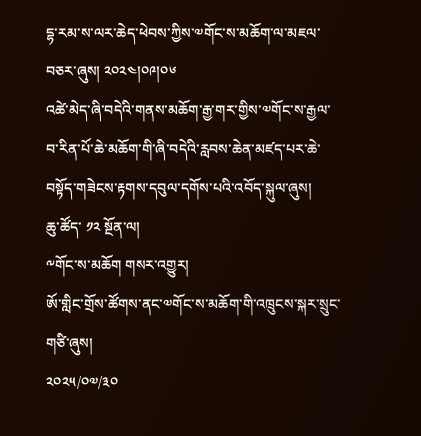དྷ་རམ་ས་ལར་ཆེད་ཕེབས་ཀྱིས་༧གོང་ས་མཆོག་ལ་མཇལ་བཅར་ཞུས། ༢༠༢༤།༠༩།༠༦
འཚེ་མེད་ཞི་བདེའི་གནས་མཆོག་རྒྱ་གར་གྱིས་༧གོང་ས་རྒྱལ་བ་རིན་པོ་ཆེ་མཆོག་གི་ཞི་བདེའི་རླབས་ཆེན་མཛད་པར་ཆེ་བསྟོད་གཟེངས་རྟགས་དབུལ་དགོས་པའི་འབོད་སྐུལ་ཞུས།
ཆུ་ཚོད་ ༡༢ སྔོན་ལ།
༸གོང་ས་མཆོག གསར་འགྱུར།
ཨོ་གླིང་གྲོས་ཚོགས་ནང་༧གོང་ས་མཆོག་གི་འཁྲུངས་སྐར་སྲུང་གཙི་ཞུས།
༢༠༢༥/༠༧/༣༠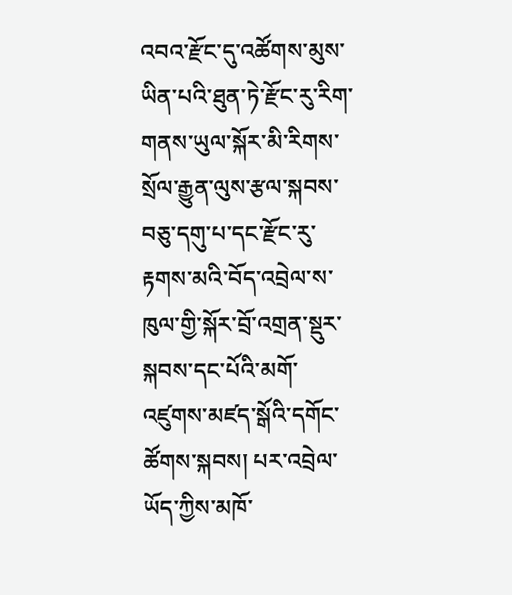འབའ་རྫོང་དུ་འཚོགས་མུས་ཡིན་པའི་ཐུན་ཏེ་རྫོང་རུ་རིག་གནས་ཡུལ་སྐོར་མི་རིགས་སྲོལ་རྒྱུན་ལུས་རྩལ་སྐབས་བཅུ་དགུ་པ་དང་རྫོང་རུ་རྟགས་མའི་བོད་འབྲེལ་ས་ཁུལ་གྱི་སྐོར་བྲོ་འགྲན་སྡུར་སྐབས་དང་པོའི་མགོ་འཛུགས་མཛད་སྒོའི་དགོང་ཚོགས་སྐབས། པར་འབྲེལ་ཡོད་ཀྱིས་མཁོ་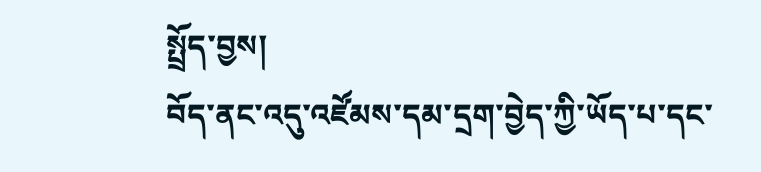སྤྲོད་བྱས།
བོད་ནང་འདུ་འཛོམས་དམ་དྲག་བྱེད་ཀྱི་ཡོད་པ་དང་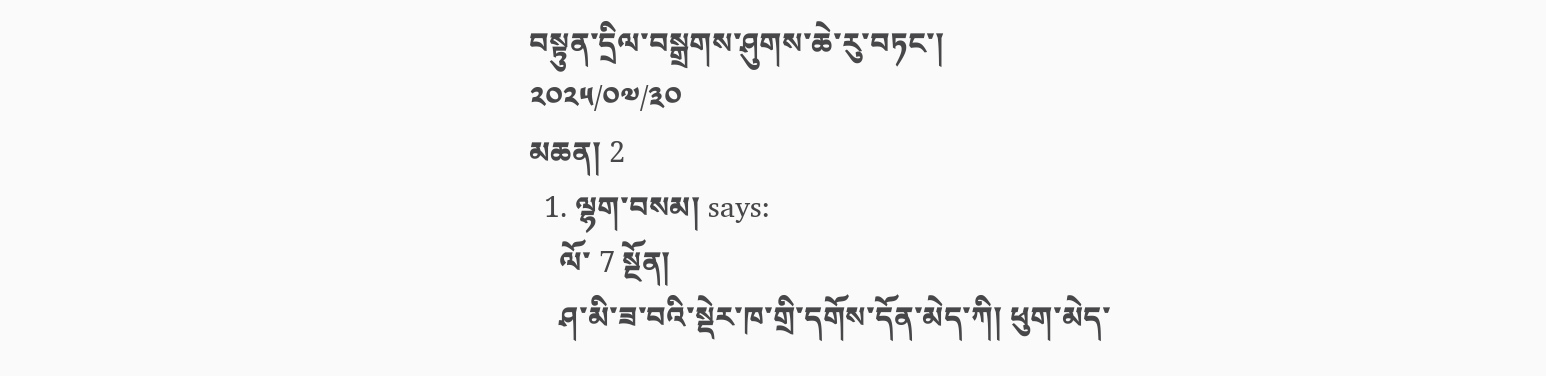བསྟུན་དྲིལ་བསྒྲགས་ཤུགས་ཆེ་རུ་བཏང་།
༢༠༢༥/༠༧/༣༠
མཆན། 2
  1. ལྷག་བསམ། says:
    ལོ་ 7 སྔོན།
    ཤ་མི་ཟ་བའི་སྡེར་ཁ་གྲི་དགོས་དོན་མེད་ཀི། ཕུག་མེད་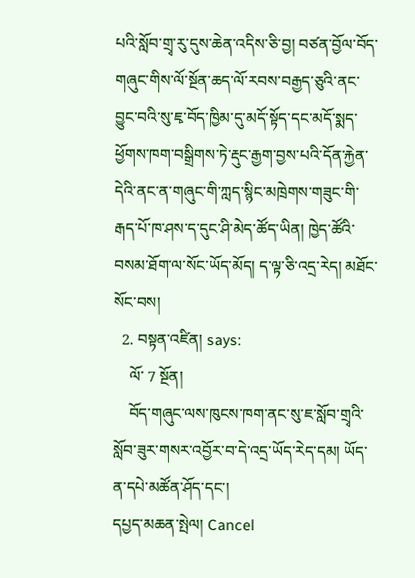པའི་སློབ་གྲྭ་རུ་དུས་ཆེན་འདིས་ཅི་བྱ། བཙན་བྱོལ་བོད་གཞུང་གིས་ལོ་སྔོན་ཆད་ལོ་རབས་བརྒྱད་ཅུའི་ནང་བྱུང་བའི་སུ་ཇྭ་བོད་ཁྱིམ་དུ་མདོ་སྟོད་དང་མདོ་སྨད་ཕྱོགས་ཁག་བསྒྲིགས་ཏེ་རྡུང་རྒྱག་བྱས་པའི་དོན་རྐྱེན་དེའི་ནང་ན་གཞུང་གི་ཀླད་སྙིང་མཁྲེགས་གཟུང་གི་རྒད་པོ་ཁ་ཤས་ད་དུང་ཤི་མེད་ཚོད་ཡིན། ཁྱེད་ཚོའི་བསམ་ཐོག་ལ་སོང་ཡོད་མོད། ད་ལྟ་ཅི་འདྲ་རེད། མཐོང་སོང་བས།
  2. བསྟན་འཛིན། says:
    ལོ་ 7 སྔོན།
    བོད་གཞུང་ལས་ཁུངས་ཁག་ནང་སུ་ཇ་སློབ་གྲྭའི་སློབ་ཟུར་གསར་འབྱོར་བ་དེ་འདྲ་ཡོད་རེད་དམ། ཡོད་ན་དཔེ་མཚོན་ཤོད་དང་།
དཔྱད་མཆན་སྤེལ། Cancel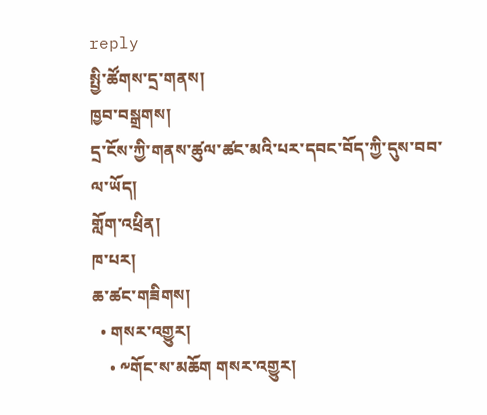reply
སྤྱི་ཚོགས་དྲ་གནས།
ཁྱབ་བསྒྲགས།
དྲ་ངོས་ཀྱི་གནས་ཚུལ་ཚང་མའི་པར་དབང་བོད་ཀྱི་དུས་བབ་ལ་ཡོད།
གློག་འཕྲིན།
ཁ་པར།
ཆ་ཚང་གཟིགས།
  • གསར་འགྱུར།
    • ༸གོང་ས་མཆོག གསར་འགྱུར།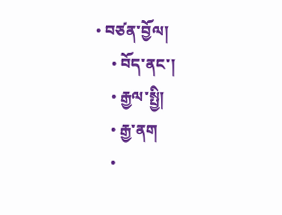• བཙན་བྱོལ།
    • བོད་ནང་།
    • རྒྱལ་སྤྱི།
    • རྒྱ་ནག
    •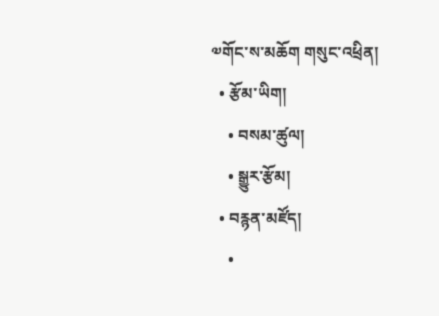༧གོང་ས་མཆོག གསུང་འཕྲིན།
  • རྩོམ་ཡིག།
    • བསམ་ཚུལ།
    • སྒྱུར་རྩོམ།
  • བརྙན་མཛོད།
    •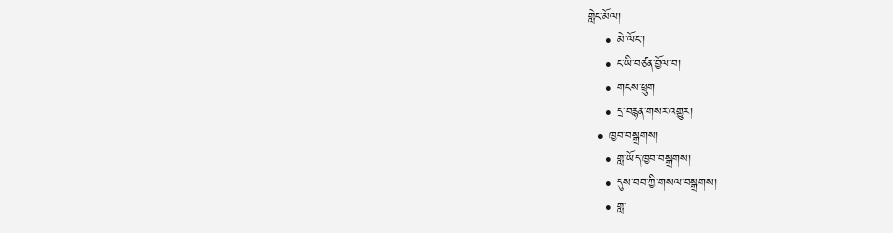གླེང་མོལ།
    • མེ་ལོང་།
    • ང་ཡི་བཙན་བྱོལ་བ།
    • གངས་ཕྲུག
    • དྲ་བརྙན་གསར་འགྱུར།
  • ཁྱབ་བསྒྲགས།
    • གླ་ཡོད་ཁྱབ་བསྒྲགས།
    • དུས་བབ་ཀྱི་གསལ་བསྒྲགས།
    • གླ་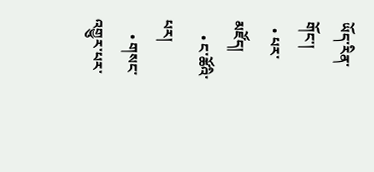ཡོད་རིན་གོང་།
  • པར་མཛོད།
    • ང་ཚོའི་པར།
    • གསང་འགྱུར་པར་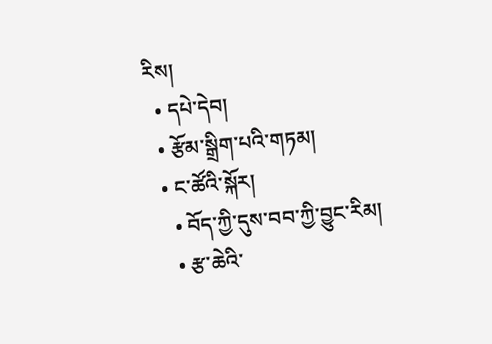རིས།
  • དཔེ་དེབ།
  • རྩོམ་སྒྲིག་པའི་གཏམ།
  • ང་ཚོའི་སྐོར།
    • བོད་ཀྱི་དུས་བབ་ཀྱི་བྱུང་རིམ།
    • རྩ་ཆེའི་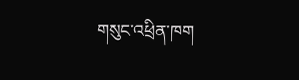གསུང་འཕྲིན་ཁག